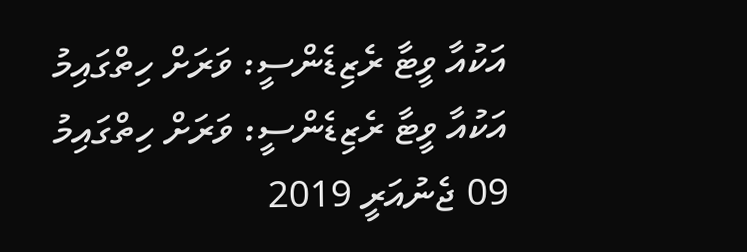އަކުއާ ވީޓާ ރެޒިޑެންސީ: ވަރަށް ހިތްގައިމު
އަކުއާ ވީޓާ ރެޒިޑެންސީ: ވަރަށް ހިތްގައިމު
09 ޖެނުއަރީ 2019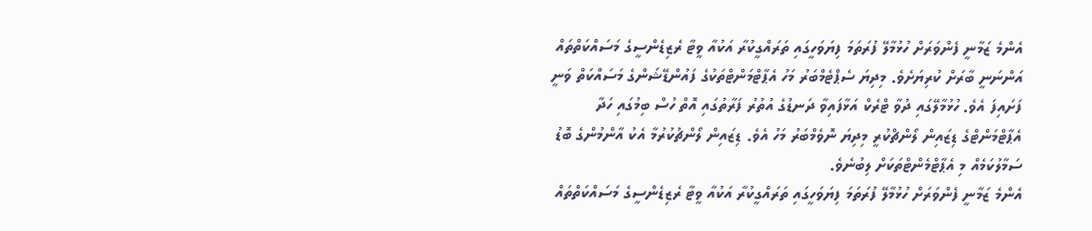އެންމެ ޒަމާނީ ފެންވަރަށް ހުޅުމާލޭ ފުރަތަމަ ފިޔަވަހީގައި ތަރައްގީކުރާ އަކުއާ ވީޓާ ރެޒިޑެންސީގެ މަސައްކަތްތައް އަންނަނީ ބާރަށް ކުރިޔަށެވެ. މިދިޔަ ސެޕްޓެމްބަރު މަހު އެޕާޓްމަންޓްތަކުގެ ފައުންޑޭޝަންގެ މަސައްކަތް ވަނީ ފަށައިފަ އެވެ. ހުޅުމާލޭގައި ދުވާ ޓްރެކް އަޅާފައިވާ ދަނޑުގެ އުތުރު ފަރާތުގައި އޮތް ހުސް ބިމުގައި ހަދާ އެޕާޓްމަންޓްގެ ޑިޒައިން ލޯންޗްކުރީ މިދިޔަ ނޮވެމްބަރު މަހު އެވެ. ޑިޒައިން ލޯންޗުކުރުމާ އެކު އާންމުންގެ ބޮޑު ސަމާލުކަމެއް މި އެޕާޓްމެންޓްތަކަށް ލިބުނެވެ.
އެންމެ ޒަމާނީ ފެންވަރަށް ހުޅުމާލޭ ފުރަތަމަ ފިޔަވަހީގައި ތަރައްގީކުރާ އަކުއާ ވީޓާ ރެޒިޑެންސީގެ މަސައްކަތްތައް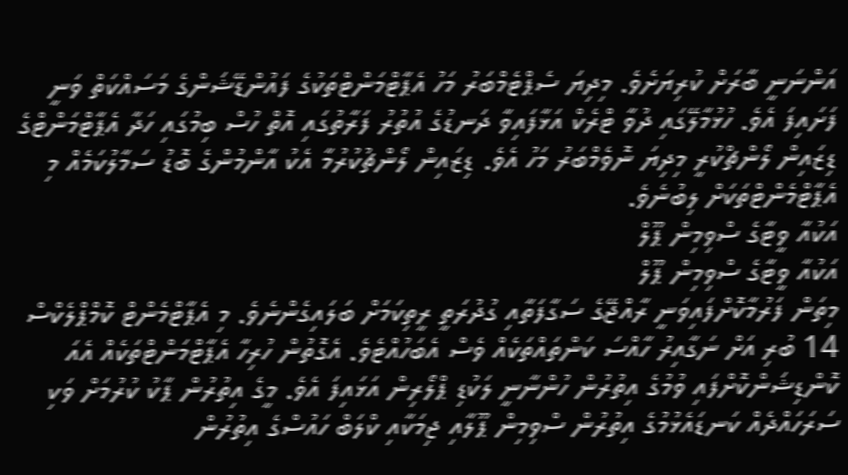އަންނަނީ ބާރަށް ކުރިޔަށެވެ. މިދިޔަ ސެޕްޓެމްބަރު މަހު އެޕާޓްމަންޓްތަކުގެ ފައުންޑޭޝަންގެ މަސައްކަތް ވަނީ ފަށައިފަ އެވެ. ހުޅުމާލޭގައި ދުވާ ޓްރެކް އަޅާފައިވާ ދަނޑުގެ އުތުރު ފަރާތުގައި އޮތް ހުސް ބިމުގައި ހަދާ އެޕާޓްމަންޓްގެ ޑިޒައިން ލޯންޗްކުރީ މިދިޔަ ނޮވެމްބަރު މަހު އެވެ. ޑިޒައިން ލޯންޗުކުރުމާ އެކު އާންމުންގެ ބޮޑު ސަމާލުކަމެއް މި އެޕާޓްމެންޓްތަކަށް ލިބުނެވެ.
އަކުއާ ވީޓާގެ ސްވިމިން ޕޫލް
އަކުއާ ވީޓާގެ ސްވިމިން ޕޫލް
މިތަން ފަރުމާކޮށްފައިވަނީ ރާއްޖޭގެ ސަގާފަތާއި ގުދުރަތީ ރީތިކަމަށް ބަލައިގެންނެވެ. މި އެޕާޓްމެންޓް ކޮމްޕްލެކްސް 14 ބުރި އަށް ނަގާއިރު ހާއްސަ ކަންތައްތަކެއް ވެސް އެބަހުއްޓެވެ. އެގޮތުން ހުރިހާ އެޕާޓްމަންޓްތަކެއް އެއަ ކޮންޑިޝަންކޮށްފައި ވުމުގެ އިތުރުން ހުންނާނީ ލަކުޑި ޕްލޯރިން އަޅައިފަ އެވެ. މީގެ އިތުރުން ޕާކު ކުރުމަށް ވަކި ސަރަހައްދެއް ކަނޑައެޅުމުގެ އިތުރުން ސްވިމިން ޕޫލާއި ޖިމަކާއި ކްލަބް ހައުސްގެ އިތުރުން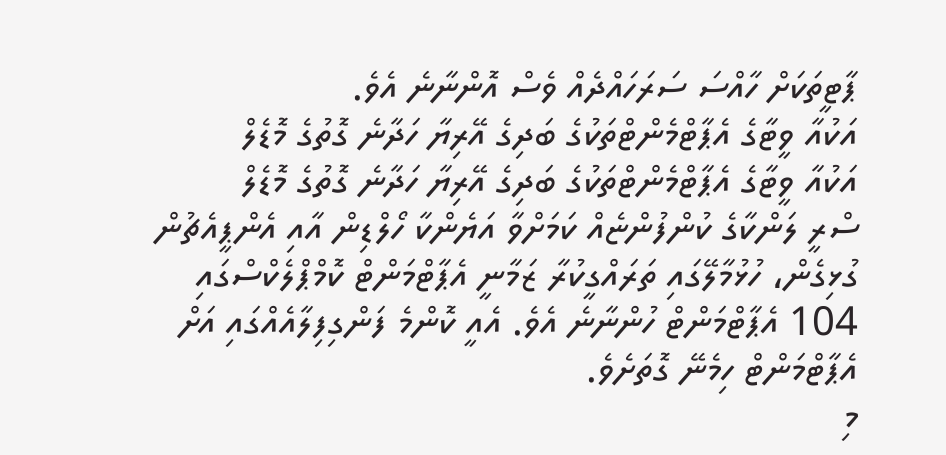ޕާޓީތަކަށް ހާއްސަ ސަރަހައްދެއް ވެސް އޮންނާނެ އެވެ.
އަކުއާ ވީޓާގެ އެޕާޓްމެންޓްތަކުގެ ބަދިގެ އޭރިޔާ ހަދާނެ ގޮތުގެ މޮޑެލް
އަކުއާ ވީޓާގެ އެޕާޓްމެންޓްތަކުގެ ބަދިގެ އޭރިޔާ ހަދާނެ ގޮތުގެ މޮޑެލް
ސްރީ ލަންކާގެ ކުންފުންޏެއް ކަމަށްވާ އަޔެންކާ ހޯލްޑިން އާއި އެންޕީއެޗުން ގުޅިގެން، ހުޅުމާލޭގައި ތަރައްގީކުރާ ޒަމާނީ އެޕާޓްމަންޓް ކޮމްޕްލެކްސްގައި 104 އެޕާޓްމަންޓް ހުންނާނެ އެވެ. އެއީ ކޮންމެ ފަންގިފިލާއެއްގައި އަށް އެޕާޓްމަންޓް ހިމެނޭ ގޮތަށެވެ.
މި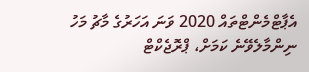އެޕާޓްމެންޓްތައް 2020 ވަނަ އަހަރުގެ މާޗު މަހު ނިންމާލެވޭނެ ކަމަށް، ޕްރޮޖެކްޓް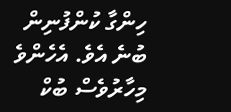ހިންގާ ކުންފުނިން ބުނެ އެވެ. އެހެންވެ މިހާރުވެސް ބުކް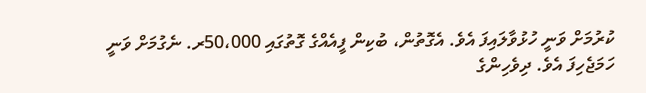ކުރުމަށް ވަނީ ހުޅުވާލައިފަ އެވެ. އެގޮތުން، ބުކިން ފީއެއްގެ ގޮތުގައި 50،000ރ. ނެގުމަށް ވަނީ ހަމަޖެހިފަ އެވެ. ދިވެހިންގެ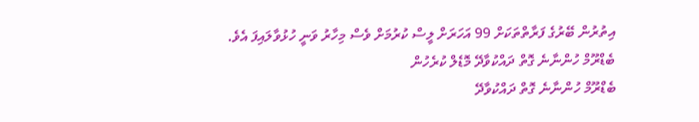އިތުރުން ބޭރުގެ ފަރާތްތަކަށް 99 އަހަރަށް ލީސް ކުރުމަށް ވެސް މިހާރު ވަނީ ހުޅުވާލައިފަ އެވެ.
ބެޑްރޫމް ހުންނާނެ ގޮތް ދައްކުވާދޭ މޮޑެލް ކުރެހުން
ބެޑްރޫމް ހުންނާނެ ގޮތް ދައްކުވާދޭ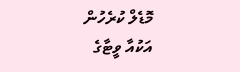މޮޑެލް ކުރެހުން
އަކުއާ ވީޓާގެ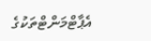އެޕާޓްމަންޓްތަކުގެ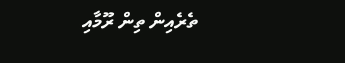ތެރެއިން ތިން ރޫމާއި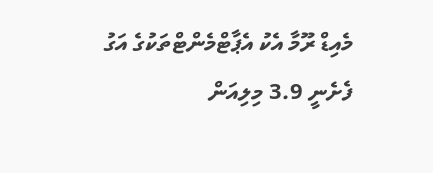މެއިޑް ރޫމާ އެކު އެޕާޓްމެންޓްތަކުގެ އަގު ފެށެނީ 3.9 މިލިއަން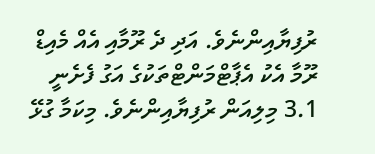ރުފިޔާއިންނެވެ. އަދި ދެ ރޫމާއި އެއް މެއިޑް ރޫމާ އެކު އެޕާޓްމަންޓްތަކުގެ އަގު ފެށެނީ 3.1 މިލިއަން ރުފިޔާއިންނެވެ. މިކަމާ ގުޅޭ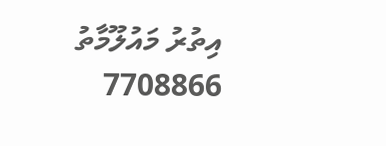އިތުރު މައުލޫމާތު 7708866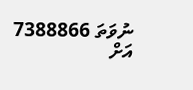ނުވަތަ 7388866 އަށް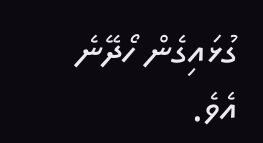ގުޅައިގެން ހޯދޭނެ އެވެ.